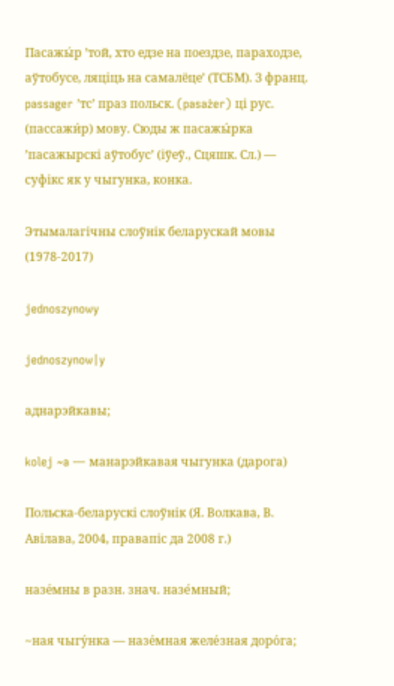Пасажы́р ’той, хто едзе на поездзе, параходзе, аўтобусе, ляціць на самалёце’ (ТСБМ). З франц. passager ’тс’ праз польск. (pasażer) ці рус. (пассажи́р) мову. Сюды ж пасажы́рка ’пасажырскі аўтобус’ (іўеў., Сцяшк. Сл.) — суфікс як у чыгунка, конка.

Этымалагічны слоўнік беларускай мовы (1978-2017)

jednoszynowy

jednoszynow|y

аднарэйкавы;

kolej ~a — манарэйкавая чыгунка (дарога)

Польска-беларускі слоўнік (Я. Волкава, В. Авілава, 2004, правапіс да 2008 г.)

назе́мны в разн. знач. назе́мный;

~ная чыгу́нка — назе́мная желе́зная доро́га;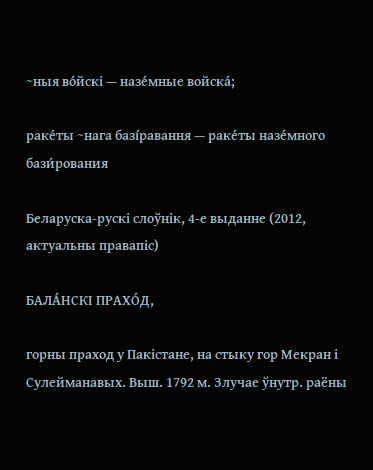~ныя во́йскі — назе́мные войска́;

раке́ты ~нага базі́равання — раке́ты назе́много бази́рования

Беларуска-рускі слоўнік, 4-е выданне (2012, актуальны правапіс)

БАЛА́НСКІ ПРАХО́Д,

горны праход у Пакістане, на стыку гор Мекран і Сулейманавых. Выш. 1792 м. Злучае ўнутр. раёны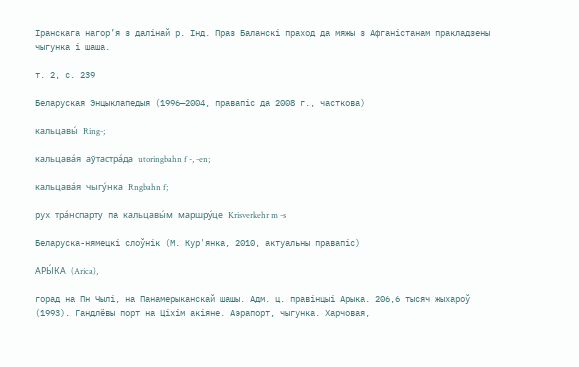Іранскага нагор’я з далінай р. Інд. Праз Баланскі праход да мяжы з Афганістанам пракладзены чыгунка і шаша.

т. 2, с. 239

Беларуская Энцыклапедыя (1996—2004, правапіс да 2008 г., часткова)

кальцавы́ Ring-;

кальцава́я аўтастра́да utoringbahn f -, -en;

кальцава́я чыгу́нка Rngbahn f;

рух тра́нспарту па кальцавы́м маршру́це Krisverkehr m -s

Беларуска-нямецкі слоўнік (М. Кур'янка, 2010, актуальны правапіс)

АРЫ́КА (Arica),

горад на Пн Чылі, на Панамерыканскай шашы. Адм. ц. правінцыі Арыка. 206,6 тысяч жыхароў (1993). Гандлёвы порт на Ціхім акіяне. Аэрапорт, чыгунка. Харчовая,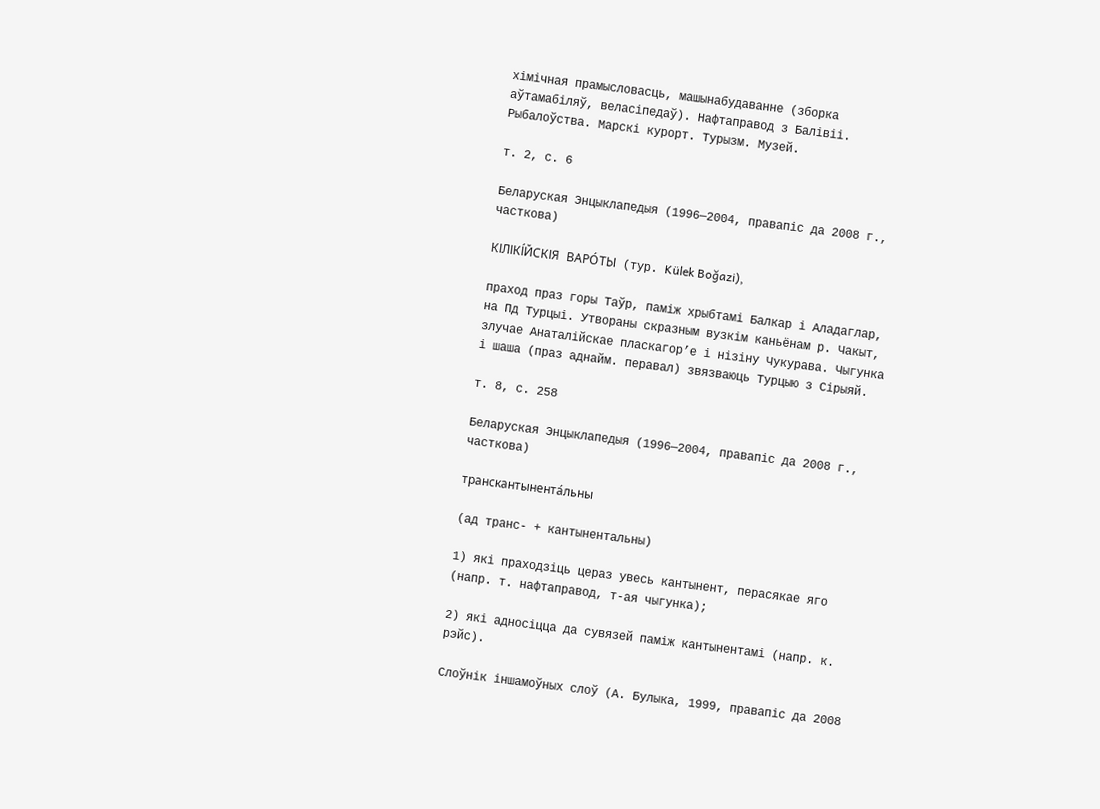хімічная прамысловасць, машынабудаванне (зборка аўтамабіляў, веласіпедаў). Нафтаправод з Балівіі. Рыбалоўства. Марскі курорт. Турызм. Музей.

т. 2, с. 6

Беларуская Энцыклапедыя (1996—2004, правапіс да 2008 г., часткова)

КІЛІКІ́ЙСКІЯ ВАРО́ТЫ (тур. Külek Boğazi),

праход праз горы Таўр, паміж хрыбтамі Балкар і Аладаглар, на Пд Турцыі. Утвораны скразным вузкім каньёнам р. Чакыт, злучае Анаталійскае пласкагор’е і нізіну Чукурава. Чыгунка і шаша (праз аднайм. перавал) звязваюць Турцыю з Сірыяй.

т. 8, с. 258

Беларуская Энцыклапедыя (1996—2004, правапіс да 2008 г., часткова)

транскантынента́льны

(ад транс- + кантынентальны)

1) які праходзіць цераз увесь кантынент, перасякае яго (напр. т. нафтаправод, т-ая чыгунка);

2) які адносіцца да сувязей паміж кантынентамі (напр. к. рэйс).

Слоўнік іншамоўных слоў (А. Булыка, 1999, правапіс да 2008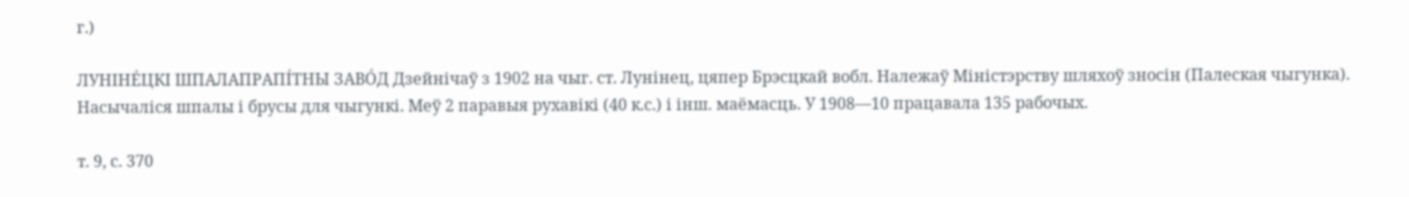г.)

ЛУНІНЕ́ЦКІ ШПАЛАПРАПІ́ТНЫ ЗАВО́Д Дзейнічаў з 1902 на чыг. ст. Лунінец, цяпер Брэсцкай вобл. Належаў Міністэрству шляхоў зносін (Палеская чыгунка). Насычаліся шпалы і брусы для чыгункі. Меў 2 паравыя рухавікі (40 к.с.) і інш. маёмасць. У 1908—10 працавала 135 рабочых.

т. 9, с. 370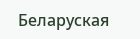Беларуская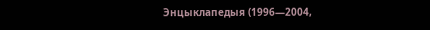Энцыклапедыя (1996—2004,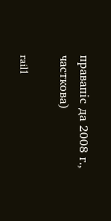правапіс да 2008 г., часткова)

rail1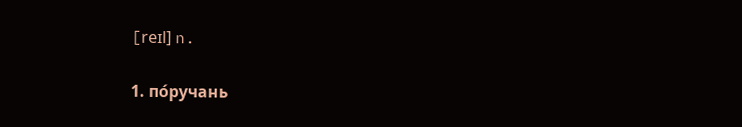[reɪl] n.

1. по́ручань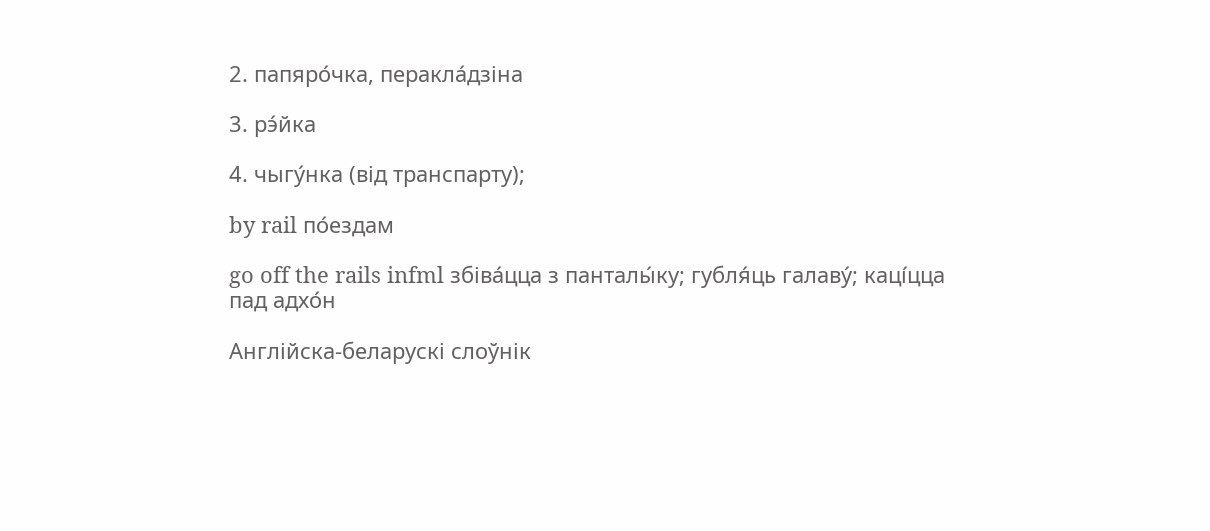2. папяро́чка, перакла́дзіна

3. рэ́йка

4. чыгу́нка (від транспарту);

by rail по́ездам

go off the rails infml збіва́цца з панталы́ку; губля́ць галаву́; каці́цца пад адхо́н

Англійска-беларускі слоўнік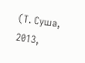(Т. Суша, 2013,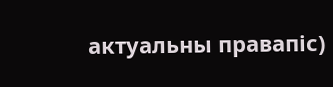актуальны правапіс)